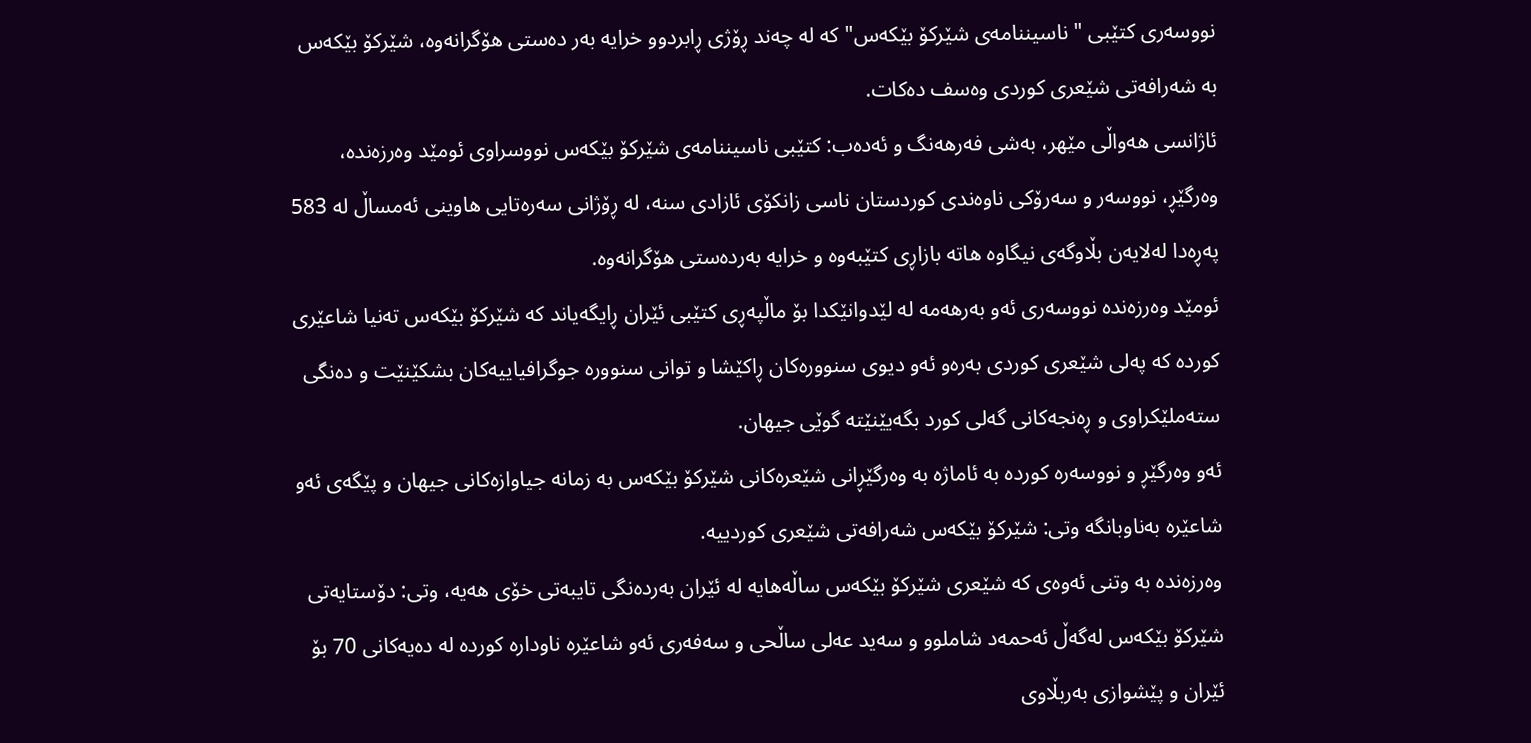نووسەری کتێبی " ناسیننامەی شێرکۆ بێکەس" کە لە چەند ڕۆژی ڕابردوو خرایە بەر دەستی هۆگرانەوە، شێرکۆ بێکەس بە شەرافەتی شێعری کوردی وەسف دەکات.
ئاژانسی هەواڵی مێهر، بەشی فەرهەنگ و ئەدەب: کتێبی ناسیننامەی شێرکۆ بێکەس نووسراوی ئومێد وەرزەندە، وەرگێڕ، نووسەر و سەرۆکی ناوەندی کوردستان ناسی زانکۆی ئازادی سنە، لە ڕۆژانی سەرەتایی هاوینی ئەمساڵ لە 583 پەڕەدا لەلایەن بڵاوگەی نیگاوە هاتە بازاڕی کتێبەوە و خرایە بەردەستی هۆگرانەوە.
ئومێد وەرزەندە نووسەری ئەو بەرهەمە لە لێدوانێکدا بۆ ماڵپەڕی کتێبی ئێران ڕایگەیاند کە شێرکۆ بێکەس تەنیا شاعێری کوردە کە پەلی شێعری کوردی بەرەو ئەو دیوی سنوورەکان ڕاکێشا و توانی سنوورە جوگرافیاییەکان بشکێنێت و دەنگی ستەملێکراوی و ڕەنجەکانی گەلی کورد بگەیێنێتە گوێی جیهان.
ئەو وەرگێڕ و نووسەرە کوردە بە ئاماژە بە وەرگێڕانی شێعرەکانی شێرکۆ بێکەس بە زمانە جیاوازەکانی جیهان و پێگەی ئەو شاعێرە بەناوبانگە وتی: شێرکۆ بێکەس شەرافەتی شێعری کوردییە.
وەرزەندە بە وتنی ئەوەی کە شێعری شێرکۆ بێکەس ساڵەهایە لە ئێران بەردەنگی تایبەتی خۆی هەیە، وتی: دۆستایەتی شێرکۆ بێکەس لەگەڵ ئەحمەد شاملوو و سەید عەلی ساڵحی و سەفەری ئەو شاعێرە ناودارە کوردە لە دەیەکانی 70 بۆ ئێران و پێشوازی بەربڵاوی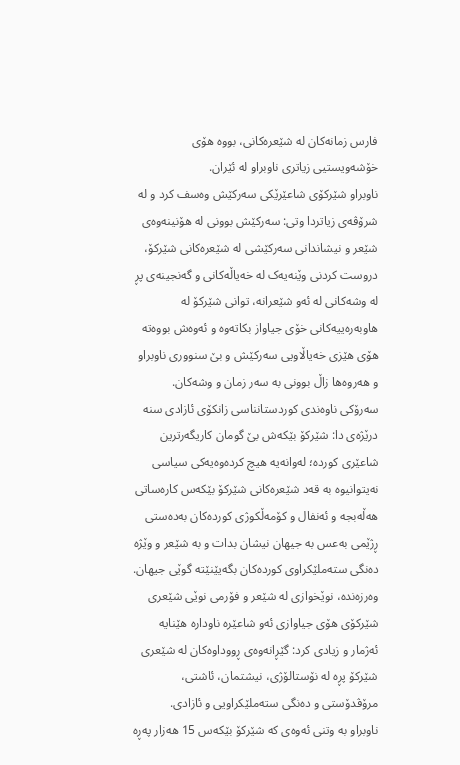فارس زمانەکان لە شێعرەکانی، بووە هۆی خۆشەویستیی زیاتری ناوبراو لە ئێران.
ناوبراو شێرکۆی شاعێرێکی سەرکێش وەسف کرد و لە شرۆڤەی زیاتردا وتی: سەرکێش بوونی لە هۆنینەوەی شێعر و نیشاندانی سەرکێشی لە شێعرەکانی شێرکۆ، دروست کردنی وێنەیەک لە خەیاڵەکانی و گەنجینەی پڕ لە وشەکانی لە ئەو شێعرانە، توانی شێرکۆ لە هاوبەرەییەکانی خۆی جیاواز بکاتەوە و ئەوەش بووەتە هۆی هێزی خەیاڵاویی سەرکێش و بێ سنووری ناوبراو و هەروەها زاڵ بوونی بە سەر زمان و وشەکان.
سەرۆکی ناوەندی کوردستانناسی زانکۆی ئازادی سنە درێژەی دا: شێرکۆ بێکەش بێ گومان کاریگەرترین شاعێری کوردە؛ لەوانەیە هیچ کردەوەیەکی سیاسی نەیتوانیوە بە قەد شێعرەکانی شێرکۆ بێکەس کارەساتی هەڵەبجە و ئەنفال و کۆمەڵکوژی کوردەکان بەدەستی ڕژێمی بەعس بە جیهان نیشان بدات و بە شێعر و وێژە دەنگی ستەملێکراوی کوردەکان بگەیێنێتە گوێی جیهان.
وەرزەندە، نوێخوازی لە شێعر و فۆرمی نوێی شێعری شێرکۆی هۆی جیاوازی ئەو شاعێرە ناودارە هێنایە ئەژمار و زیادی کرد: گێڕانەوەی ڕووداوەکان لە شێعری شێرکۆ پڕە لە نۆستالۆژی، نیشتمان، ئاشتی، مرۆڤدۆستی و دەنگی ستەملێکراویی و ئازادی.
ناوبراو بە وتنی ئەوەی کە شێرکۆ بێکەس 15 هەزار پەڕە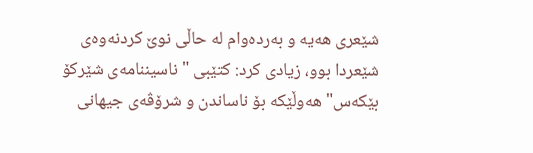شێعری هەیە و بەردەوام لە حاڵی نوێ کردنەوەی شێعردا بوو، زیادی کرد: کتێبی " ناسیننامەی شێرکۆ بێکەس" هەوڵێکە بۆ ناساندن و شرۆڤەی جیهانی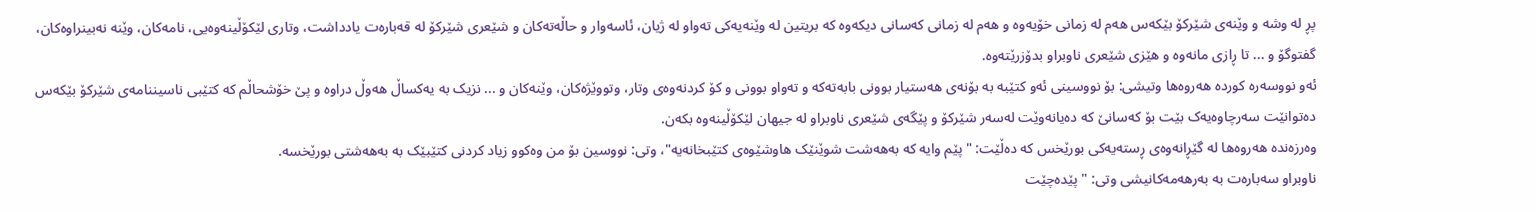پڕ لە وشە و وێنەی شێرکۆ بێکەس هەم لە زمانی خۆیەوە و هەم لە زمانی کەسانی دیکەوە کە بریتین لە وێنەیەکی تەواو لە ژیان، ئاسەوار و حاڵەتەکان و شێعری شێرکۆ لە قەبارەت یادداشت، وتاری لێکۆڵینەوەیی، نامەکان، وێنە نەبینراوەکان، گفتوگۆ و ... تا ڕازی مانەوە و هێزی شێعری ناوبراو بدۆزرێتەوە.
ئەو نووسەرە کوردە هەروەها وتیشی: بۆ نووسینی ئەو کتێبە بە بۆنەی هەستیار بوونی بابەتەکە و تەواو بوونی و کۆ کردنەوەی وتار، وتووێژەکان، وێنەکان و ... نزیک بە یەکساڵ هەوڵ دراوە و پێ خۆشحاڵم کە کتێبی ناسیننامەی شێرکۆ بێکەس دەتوانێت سەرچاوەیەک بێت بۆ کەسانێ کە دەیانەوێت لەسەر شێرکۆ و پێگەی شێعری ناوبراو لە جیهان لێکۆڵینەوە بکەن.
وەرزەندە هەروەها لە گێڕانەوەی ڕستەیەکی بورێخس کە دەڵێت: "پێم وایە کە بەهەشت شوێنێک هاوشێوەی کتێبخانەیە"، وتی: نووسین بۆ من وەکوو زیاد کردنی کتێبێک بە بەهەشتی بورێخسە.
ناوبراو سەبارەت بە بەرهەمەکانیشی وتی: " پێدەچێت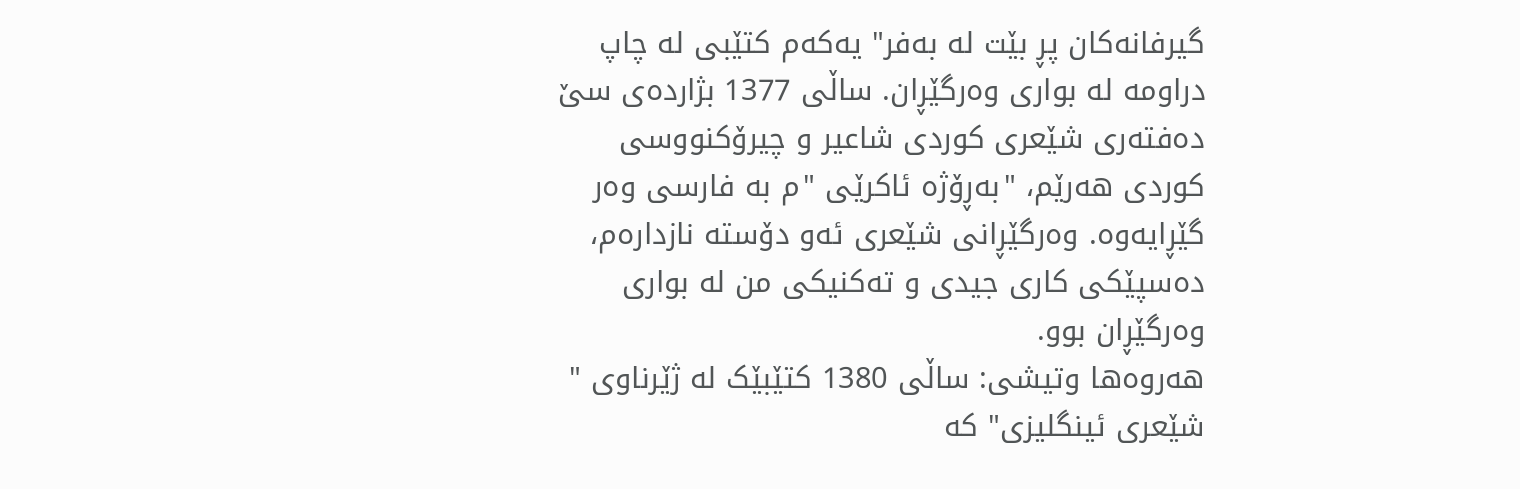گیرفانەکان پڕ بێت لە بەفر" یەکەم کتێبی لە چاپ دراومە لە بواری وەرگێڕان. ساڵی 1377 بژاردەی سێ دەفتەری شێعری کوردی شاعیر و چیرۆکنووسی کوردی هەرێم، "بەڕۆژە ئاکرێی "م بە فارسی وەر گێڕایەوە. وەرگێڕانی شێعری ئەو دۆستە نازدارەم، دەسپێکی کاری جیدی و تەکنیکی من لە بواری وەرگێڕان بوو.
هەروەها وتیشی: ساڵی 1380 کتێبێک لە ژێرناوی " شێعری ئینگلیزی" کە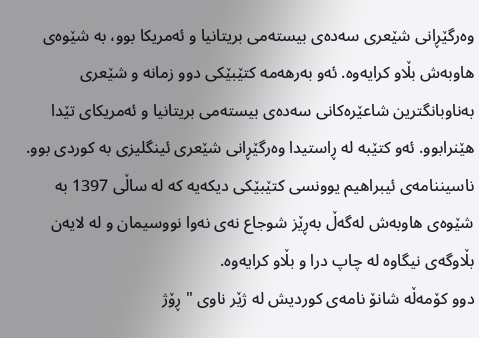وەرگێڕانی شێعری سەدەی بیستەمی بریتانیا و ئەمریکا بوو، بە شێوەی هاوبەش بڵاو کرایەوە. ئەو بەرهەمە کتێبێکی دوو زمانە و شێعری بەناوبانگترین شاعێرەکانی سەدەی بیستەمی بریتانیا و ئەمریکای تێدا هێنرابوو. ئەو کتێبە لە ڕاستیدا وەرگێڕانی شێعری ئینگلیزی بە کوردی بوو.
ناسیننامەی ئیبراهیم یوونسی کتێبێکی دیکەیە کە لە ساڵی 1397 بە شێوەی هاوبەش لەگەڵ بەڕێز شوجاع نەی نەوا نووسیمان و لە لایەن بڵاوگەی نیگاوە لە چاپ درا و بڵاو کرایەوە.
دوو کۆمەڵە شانۆ نامەی کوردیش لە ژێر ناوی " ڕۆژ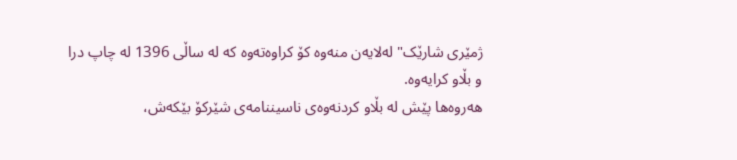ژمێری شارێک" لەلایەن منەوە کۆ کراوەتەوە کە لە ساڵی 1396 لە چاپ درا و بڵاو کرایەوە.
هەروەها پێش لە بڵاو کردنەوەی ناسیننامەی شێرکۆ بێکەش،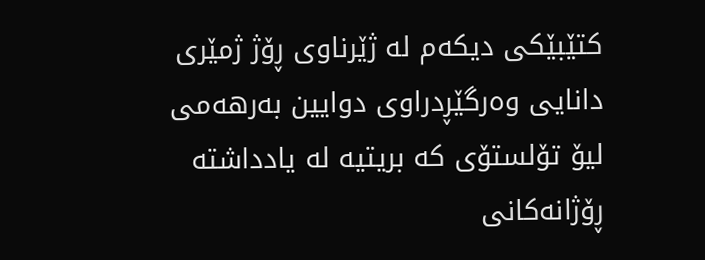کتێبێکی دیکەم لە ژێرناوی ڕۆژ ژمێری دانایی وەرگێڕدراوی دوایین بەرهەمی لیۆ تۆلستۆی کە بریتیە لە یادداشتە ڕۆژانەکانی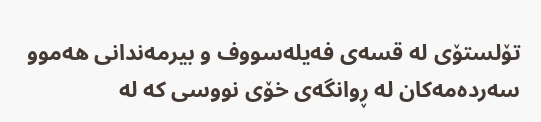تۆلستۆی لە قسەی فەیلەسووف و بیرمەندانی هەموو سەردەمەکان لە ڕوانگەی خۆی نووسی کە لە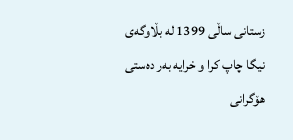زستانی ساڵی 1399 لە بڵاوگەی نیگا چاپ کرا و خرایە بەر دەستی هۆگرانی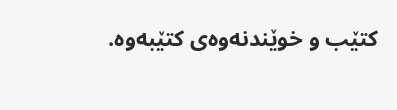کتێب و خوێندنەوەی کتێبەوە.